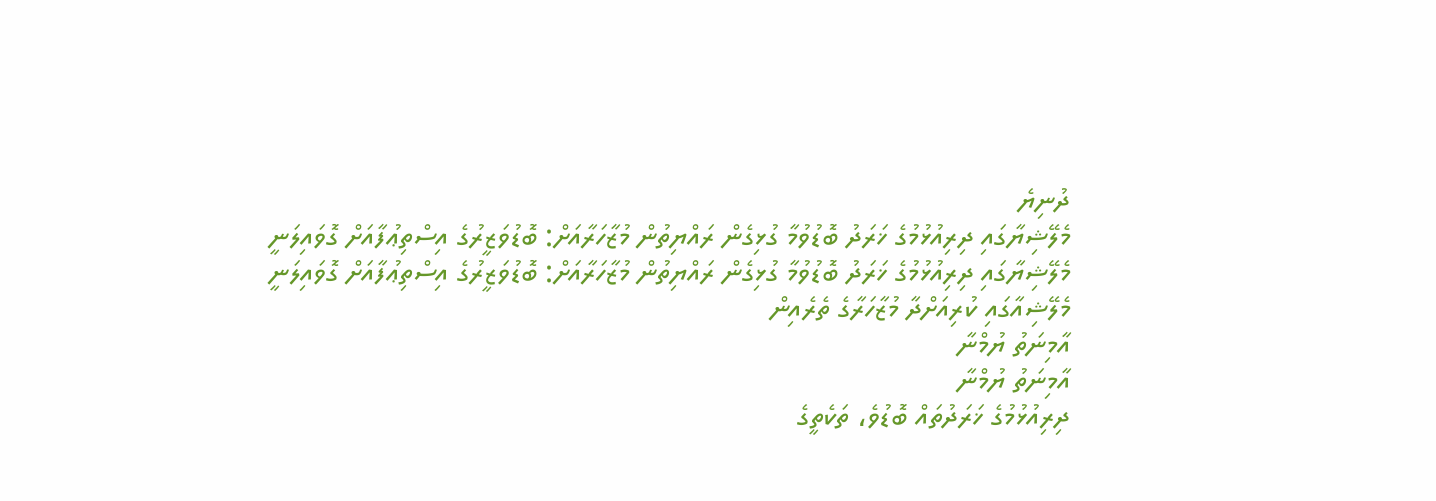ދުނިޔެ
މެލޭޝިޔާގައި ދިރިއުޅުމުގެ ޚަރަދު ބޮޑުވުމާ ގުޅިގެން ރައްޔިތުން މުޒާހަރާއަށް: ބޮޑުވަޒީރުގެ އިސްތިޢުފާއަށް ގޮވައިލަނީ
މެލޭޝިޔާގައި ދިރިއުޅުމުގެ ޚަރަދު ބޮޑުވުމާ ގުޅިގެން ރައްޔިތުން މުޒާހަރާއަށް: ބޮޑުވަޒީރުގެ އިސްތިޢުފާއަށް ގޮވައިލަނީ
މެލޭޝިއާގައި ކުރިއަށްދާ މުޒާހަރާގެ ތެރެއިން
އާމިނަތު ޔުމްނާ
އާމިނަތު ޔުމްނާ
ދިރިއުޅުމުގެ ޚަރަދުތައް ބޮޑުވެ، ތަކެތީގެ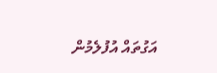އަގުތައް އުފުލެމުން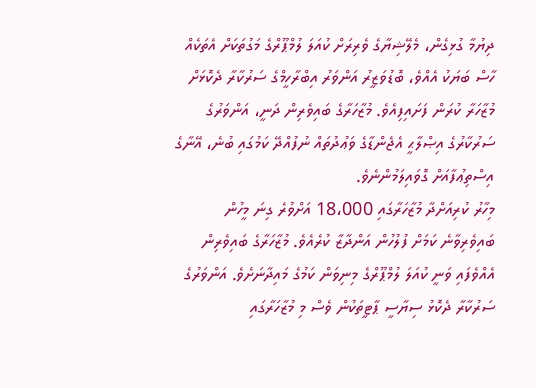ދިޔުމާ ގުޅިގެން، މެލޭޝިޔާގެ ވެރިރަށް ކުއަލަ ލުމްޕޫރްގެ މަގުތަކަށް އެތަކެއް ހާސް ބަޔަކު އެއްވެ، ބޮޑުވަޒީރު އަންވަރު އިބްރާހީމްގެ ސަރުކާރާ ދެކޮޅަށް މުޒާހަރާ ކުރަން ފަށައިފިއެވެ. މުޒާހަރާގެ ބައިވެރިން ދަނީ، އަންވަރުގެ ސަރުކާރުގެ އިޞްލާޙީ އެޖެންޑާގެ ވަޢުދުތައް ނުފުއްދޭ ކަމުގައި ބުނެ، އޭނާގެ އިސްތިޢުފާއަށް ގޮވައިލަމުންނެވެ.
މިހާރު ކުރިއަށްދާ މުޒާހަރާގައި 18،000 އަށްވުރެ ގިނަ މީހުން ބައިވެރިވާނެ ކަމަށް ފުލުހުން އަންދާޒާ ކުރެއެވެ. މުޒާހަރާގެ ބައިވެރިން އެއްވެފައި ވަނީ ކުއަލަ ލުމްޕޫރްގެ މިނިވަން ކަމުގެ މައިދާނަށެވެ. އަންވަރުގެ ސަރުކާރާ ދެކޮޅު ސިޔާސީ ޕާޓީތަކުން ވެސް މި މުޒާހަރާގައި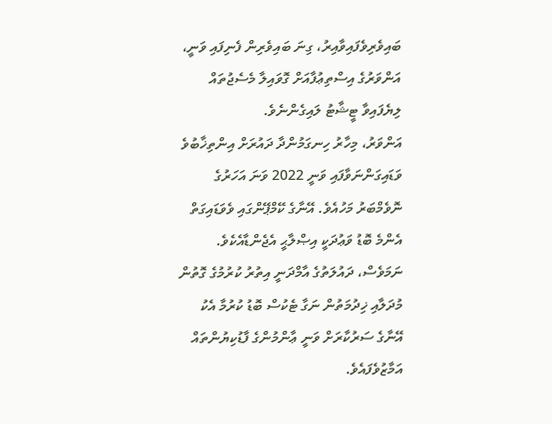ބައިވެރިވެފައިވާއިރު، ގިނަ ބައިވެރިން ފެނިފައި ވަނީ، އަންވަރުގެ އިސްތިޢުފާއަށް ގޮވައިލާ މެސެޖުތައް ލިޔެފައިވާ ޓީޝާޓު ލައިގެންނެވެ.
އަންވަރު، މިހާރު ހިނގަމުންދާ ދައުރަށް އިންތިޚާބުވެ ވަޑައިގަންނަވާފައި ވަނީ 2022 ވަނަ އަހަރުގެ ނޮވެމްބަރު މަހުއެވެ. އޭނާގެ ކޭމްޕޭންގައި ވެވަޑައިގަތް އެންމެ ބޮޑު ވަޢުދަކީ އިޞްލާޙީ އެޖެންޑާއެކެވެ. ނަމަވެސް، ދައުލަތުގެ އާމްދަނީ އިތުރު ކުރުމުގެ ގޮތުން މުދަލާއި ޚިދުމަތުން ނަގާ ޓެކުސް ބޮޑު ކުރުމާ އެކު އޭނާގެ ސަރުކާރަށް ވަނީ ޢާންމުންގެ ފާޑުކިޔުންތައް އަމާޒުވެފައެވެ.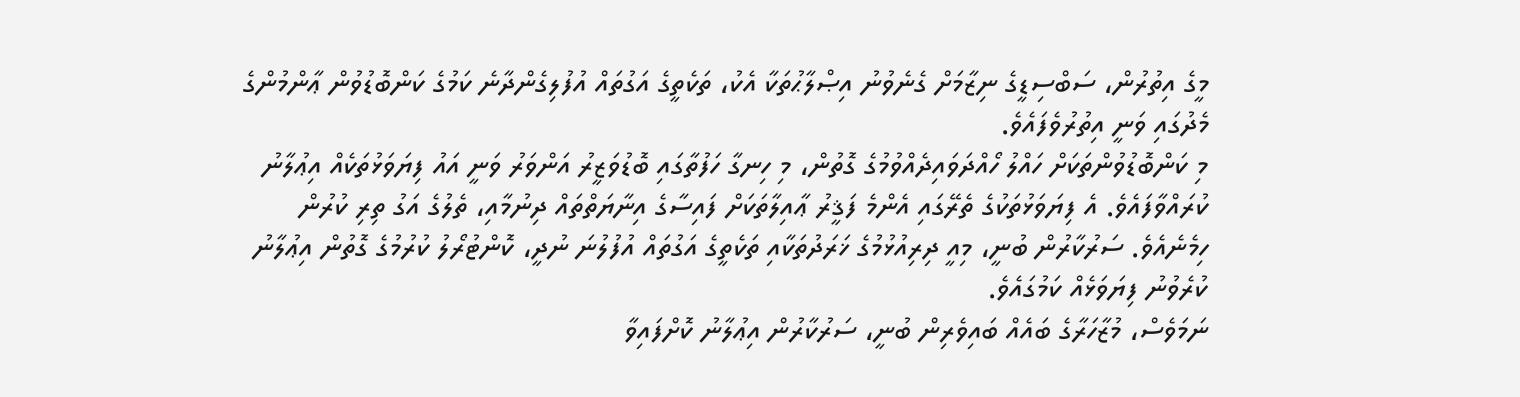މީގެ އިތުރުން، ސަބްސިޑީގެ ނިޒާމަށް ގެނެވުނު އިޞްލާޙުތަކާ އެކު، ތަކެތީގެ އަގުތައް އުފުލިގެންދާނެ ކަމުގެ ކަންބޮޑުވުން ޢާންމުންގެ މެދުގައި ވަނީ އިތުރުވެފައެވެ.
މި ކަންބޮޑުވުންތަކަށް ހައްލު ހޯއްދަވައިދެއްވުމުގެ ގޮތުން، މި ހިނގާ ހަފުތާގައި ބޮޑުވަޒީރު އަންވަރު ވަނީ އައު ފިޔަވަޅުތަކެއް އިޢުލާނު ކުރައްވާފައެވެ. އެ ފިޔަވަޅުތަކުގެ ތެރޭގައި އެންމެ ފަޤީރު ޢާއިލާތަކަށް ފައިސާގެ އިނާޔަތްތައް ދިނުމާއި، ތެލުގެ އަގު ތިރި ކުރުން ހިމެނެއެވެ. ސަރުކާރުން ބުނީ، މިއީ ދިރިއުޅުމުގެ ޚަރަދުތަކާއި ތަކެތީގެ އަގުތައް އުފުލުނަ ނުދީ، ކޮންޓުރޯލު ކުރުމުގެ ގޮތުން އިޢުލާނު ކުރެވުނު ފިޔަވަޅެއް ކަމުގައެވެ.
ނަމަވެސް، މުޒާހަރާގެ ބައެއް ބައިވެރިން ބުނީ، ސަރުކާރުން އިޢުލާނު ކޮށްފައިވާ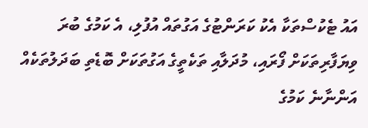އައު ޓެކުސްތަކާ އެކު ކަރަންޓުގެ އަގުތައް އުފުލި، އެ ކަމުގެ ބުރަ ވިޔަފާރިތަކަށް ފޯރައި، މުދަލާއި ތަކެތީގެ އަގުތަކަށް ބޮޑެތި ބަދަލުތަކެއް އަންނާނެ ކަމުގެ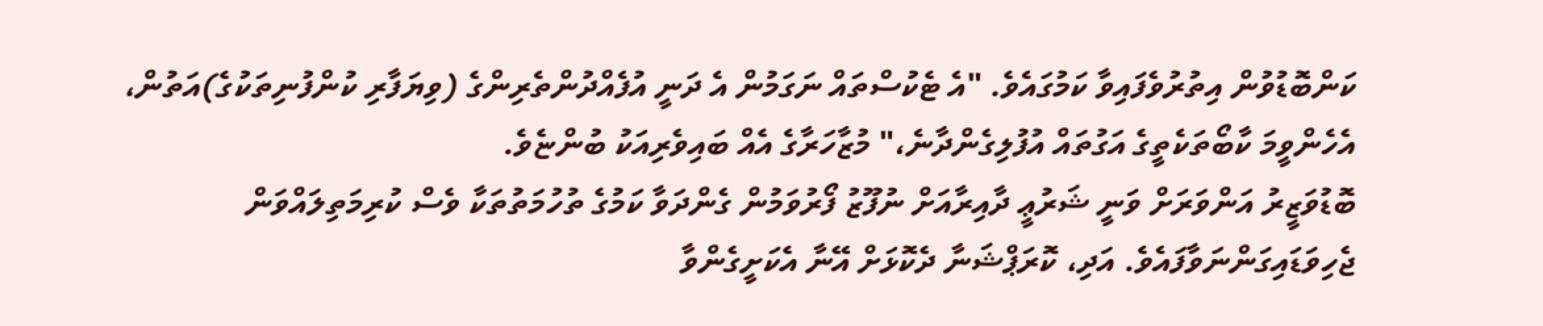ކަންބޮޑުވުން އިތުރުވެފައިވާ ކަމުގައެވެ. "އެ ޓެކުސްތައް ނަގަމުން އެ ދަނީ އުފެއްދުންތެރިންގެ (ވިޔަފާރި ކުންފުނިތަކުގެ)އަތުން، އެހެންވީމަ ކާބޯތަކެތީގެ އަގުތައް އުފުލިގެންދާނެ،" މުޒާހަރާގެ އެއް ބައިވެރިއަކު ބުންޏެވެ.
ބޮޑުވަޒީރު އަންވަރަށް ވަނީ ޝަރުޢީ ދާއިރާއަށް ނުފޫޒު ފޯރުވަމުން ގެންދަވާ ކަމުގެ ތުހުމަތުތަކާ ވެސް ކުރިމަތިލައްވަން ޖެހިވަޑައިގަންނަވާފައެވެ. އަދި، ކޮރަޕްޝަނާ ދެކޮޅަށް އޭނާ އެކަށީގެންވާ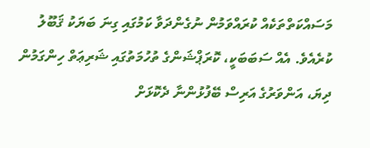މަސައްކަތްތަކެއް ކުރައްވަމުން ނުގެންދަވާ ކަމުގައި ގިނަ ބަޔަކު ޤަބޫލު ކުރެއެވެ. އެއް ސަބަބަކީ، ކޮރަޕްޝަންގެ ތުހުމަތުގައި ޝަރިޢަތް ހިންގަމުން ދިޔަ، އަންވަރުގެ އަރިސް ބޭފުޅުންނާ ދެކޮޅަށް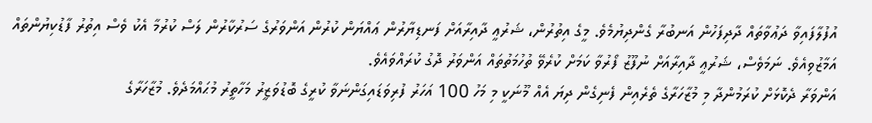އުފުލާފައިވާ ދަޢުވާތައް ދާދިފަހުން އަނބުރާ ގެންދިޔުމެވެ. މީގެ އިތުރުން، ޝަރުޢީ ދާއިރާއަށް ފަނޑިޔާރުން ޢައްޔަން ކުރުން އަންވަރުގެ ސަރުކާރުން ލަސް ކުރުމާ އެކު ވެސް އިތުރު ފާޑުކިޔުންތައް އަމާޒުވިއެވެ. ނަމަވެސް، ޝަރުޢީ ދާއިރާއަށް ނުފޫޒު ފޯރުވާ ކަމަށް ކުރެވޭ ތުހުމަތުތައް އަންވަރު ދޮގު ކުރައްވައެވެ.
އަންވަރާ ދެކޮޅަށް ކުރަމުންދާ މި މުޒާހަރާގެ ތެރެއިން ފެނިގެން ދިޔަ އެއް މޫނަކީ މި މަހު 100 އަހަރު ފުރިވަޑައިގަންނަވާ ކުރީގެ ބޮޑުވަޒީރު މަހާތީރު މުޙައްމަދެވެ. މުޒާހަރާގެ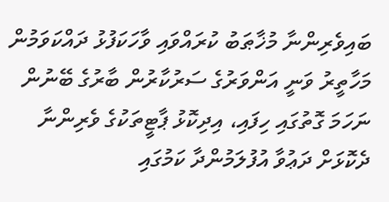ބައިވެރިންނާ މުޚާޠަބު ކުރައްވައި ވާހަކަފުޅު ދައްކަވަމުން މަހާތީރު ވަނީ އަންވަރުގެ ސަރުކާރުން ބާރުގެ ބޭނުން ނަހަމަ ގޮތުގައި ހިފައި، އިދިކޮޅު ޕާޓީތަކުގެ ވެރިންނާ ދެކޮޅަށް ދަޢުވާ އުފުލަމުންދާ ކަމުގައި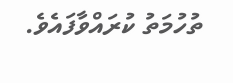ތުހުމަތު ކުރައްވާފައެވެ.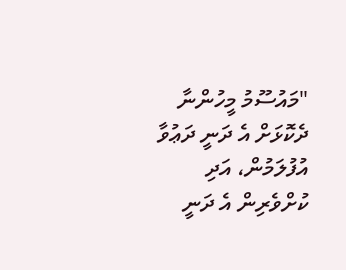"މައުސޫމު މީހުންނާ ދެކޮޅަށް އެ ދަނީ ދަޢުވާ އުފުލަމުން، އަދި ކުށްވެރިން އެ ދަނީ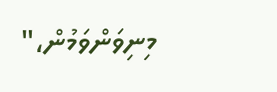މިނިވަންވަމުން،"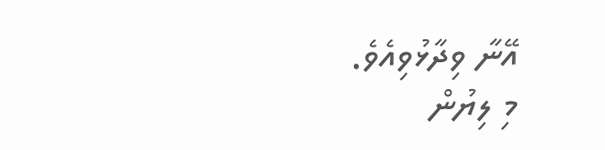އޭނާ ވިދާޅުވިއެވެ.
މި ލިޔުން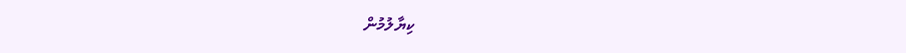ކިޔާލުމުން